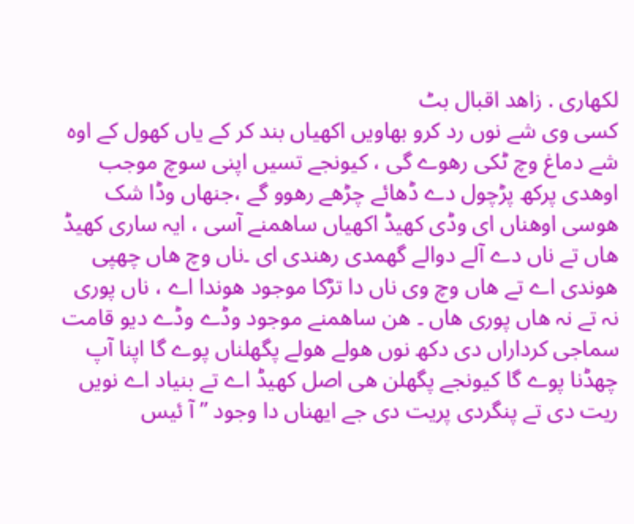لکھاری . زاھد اقبال بٹ
کسی وی شے نوں رد کرو بھاویں اکھیاں بند کر کے یاں کھول کے اوہ شے دماغ وچ ٹکی رھوے گی ، کیونجے تسیں اپنی سوچ موجب اوھدی پرکھ پڑچول دے ڈھائے چڑھے رھوو گے ،جنھاں وڈا شک ھوسی اوھناں ای وڈی کھیڈ اکھیاں ساھمنے آسی ، ایہ ساری کھیڈ ھاں تے ناں دے آلے دوالے گھمدی رھندی ای ۔ناں وچ ھاں چھپی ھوندی اے تے ھاں وچ وی ناں دا تڑکا موجود ھوندا اے ، ناں پوری نہ تے نہ ھاں پوری ھاں ۔ ھن ساھمنے موجود وڈے وڈے دیو قامت سماجی کرداراں دی دکھ نوں ھولے ھولے پگھلناں پوے گا اپنا آپ چھڈنا پوے گا کیونجے پگھلن ھی اصل کھیڈ اے تے بنیاد اے نویں ریت دی تے پنگردی پریت دی جے ایھناں دا وجود ” آ ئیس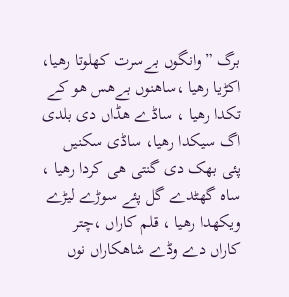برگ ” وانگوں بےسرت کھلوتا رھیا، اکڑیا رھیا ،ساھنوں بےھس ھو کے تکدا رھیا ، ساڈے ھڈاں دی بلدی اگ سیکدا رھیا، ساڈی سکنیں پئی بھک دی گنتی ھی کردا رھیا ، ساہ گھٹدے گل پئے سوڑے لیڑے ویکھدا رھیا ، قلم کاراں ،چتر کاراں دے وڈے شاھکاراں نوں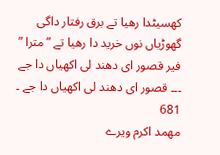کھسیٹدا رھیا تے برق رفتار داگی گھوڑیاں نوں خرید دا رھیا تے ” مترا ” فیر قصور ای دھند لی اکھیاں دا جے ۔۔۔ قصور ای دھند لی اکھیاں دا جے ۔
681
مھمد اکرم ویرے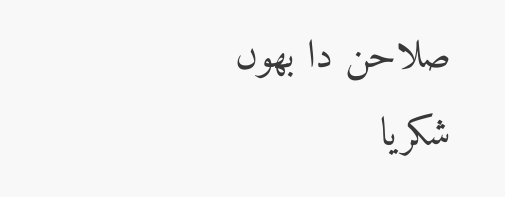صلاحن دا بھوں شکریا